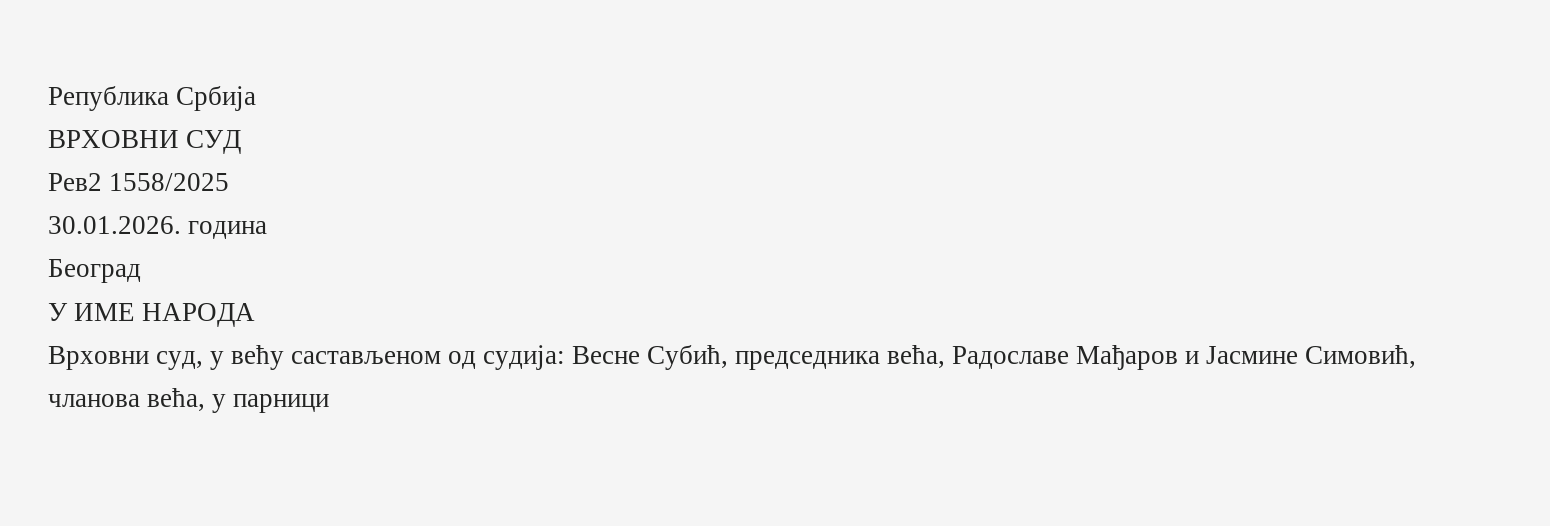Република Србија
ВРХОВНИ СУД
Рев2 1558/2025
30.01.2026. година
Београд
У ИМЕ НАРОДА
Врховни суд, у већу састављеном од судија: Весне Субић, председника већа, Радославе Мађаров и Јасмине Симовић, чланова већа, у парници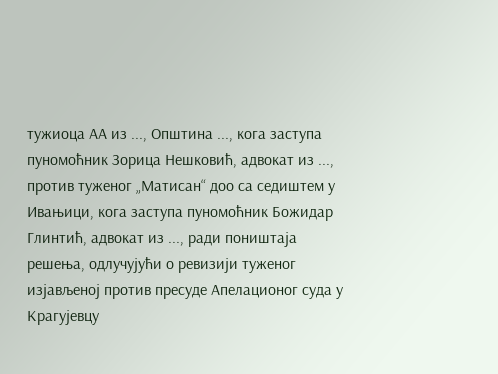тужиоца АА из ..., Општина ..., кога заступа пуномоћник Зорица Нешковић, адвокат из ..., против туженог „Матисан“ доо са седиштем у Ивањици, кога заступа пуномоћник Божидар Глинтић, адвокат из ..., ради поништаја решења, одлучујући о ревизији туженог изјављеној против пресуде Апелационог суда у Крагујевцу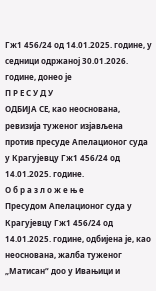Гж1 456/24 од 14.01.2025. године, у седници одржаној 30.01.2026. године, донео је
П Р Е С У Д У
ОДБИЈА СЕ, као неоснована, ревизија туженог изјављена против пресуде Апелационог суда у Крагујевцу Гж1 456/24 од 14.01.2025. године.
О б р а з л о ж е њ е
Пресудом Апелационог суда у Крагујевцу Гж1 456/24 од 14.01.2025. године, одбијена је, као неоснована, жалба туженог „Матисан“ доо у Ивањици и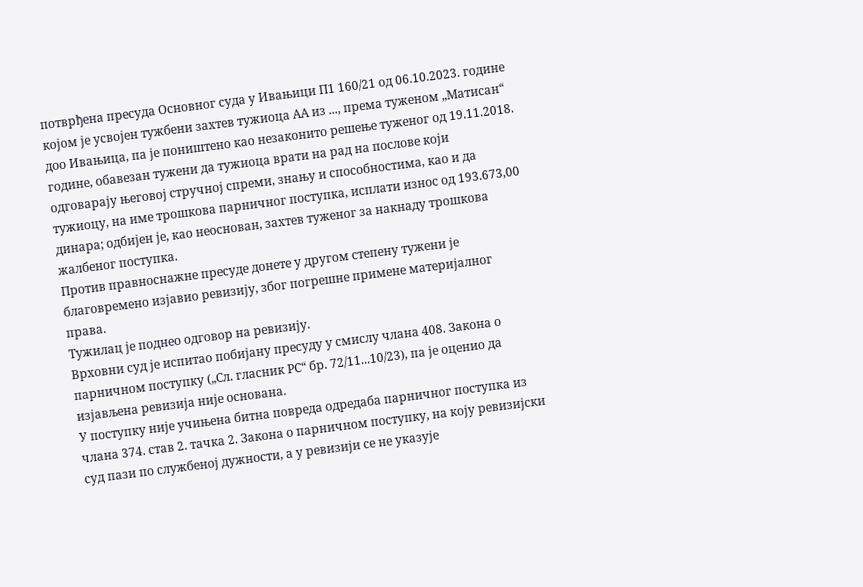потврђена пресуда Основног суда у Ивањици П1 160/21 од 06.10.2023. године којом је усвојен тужбени захтев тужиоца АА из ..., према туженом „Матисан“ доо Ивањица, па је поништено као незаконито решење туженог од 19.11.2018. године, обавезан тужени да тужиоца врати на рад на послове који одговарају његовој стручној спреми, знању и способностима, као и да тужиоцу, на име трошкова парничног поступка, исплати износ од 193.673,00 динара; одбијен је, као неоснован, захтев туженог за накнаду трошкова жалбеног поступка.
Против правноснажне пресуде донете у другом степену тужени је благовремено изјавио ревизију, због погрешне примене материјалног права.
Тужилац је поднео одговор на ревизију.
Врховни суд је испитао побијану пресуду у смислу члана 408. Закона о парничном поступку („Сл. гласник РС“ бр. 72/11...10/23), па је оценио да изјављена ревизија није основана.
У поступку није учињена битна повреда одредаба парничног поступка из члана 374. став 2. тачка 2. Закона о парничном поступку, на коју ревизијски суд пази по службеној дужности, а у ревизији се не указује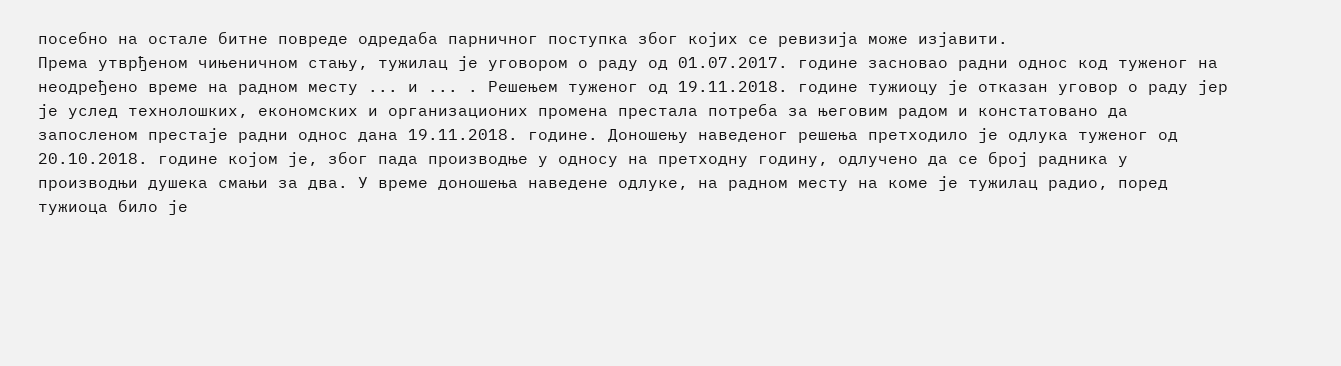посебно на остале битне повреде одредаба парничног поступка због којих се ревизија може изјавити.
Према утврђеном чињеничном стању, тужилац је уговором о раду од 01.07.2017. године засновао радни однос код туженог на неодређено време на радном месту ... и ... . Решењем туженог од 19.11.2018. године тужиоцу је отказан уговор о раду јер је услед технолошких, економских и организационих промена престала потреба за његовим радом и констатовано да запосленом престаје радни однос дана 19.11.2018. године. Доношењу наведеног решења претходило је одлука туженог од 20.10.2018. године којом је, због пада производње у односу на претходну годину, одлучено да се број радника у производњи душека смањи за два. У време доношења наведене одлуке, на радном месту на коме је тужилац радио, поред тужиоца било је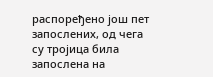распоређено још пет запослених, од чега су тројица била запослена на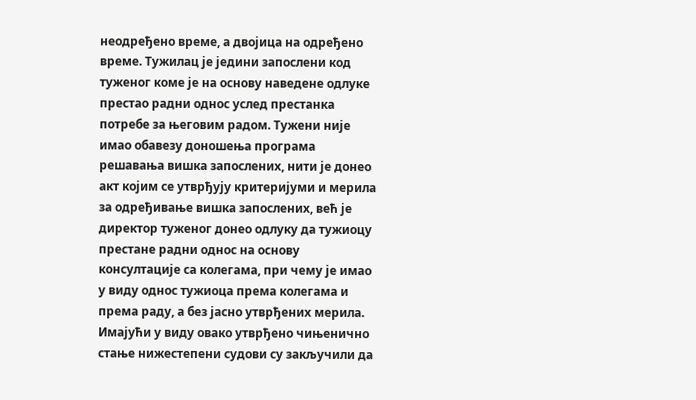неодређено време, а двојица на одређено време. Тужилац је једини запослени код туженог коме је на основу наведене одлуке престао радни однос услед престанка потребе за његовим радом. Тужени није имао обавезу доношења програма решавања вишка запослених, нити је донео акт којим се утврђују критеријуми и мерила за одређивање вишка запослених, већ је директор туженог донео одлуку да тужиоцу престане радни однос на основу консултације са колегама, при чему је имао у виду однос тужиоца према колегама и према раду, а без јасно утврђених мерила.
Имајући у виду овако утврђено чињенично стање нижестепени судови су закључили да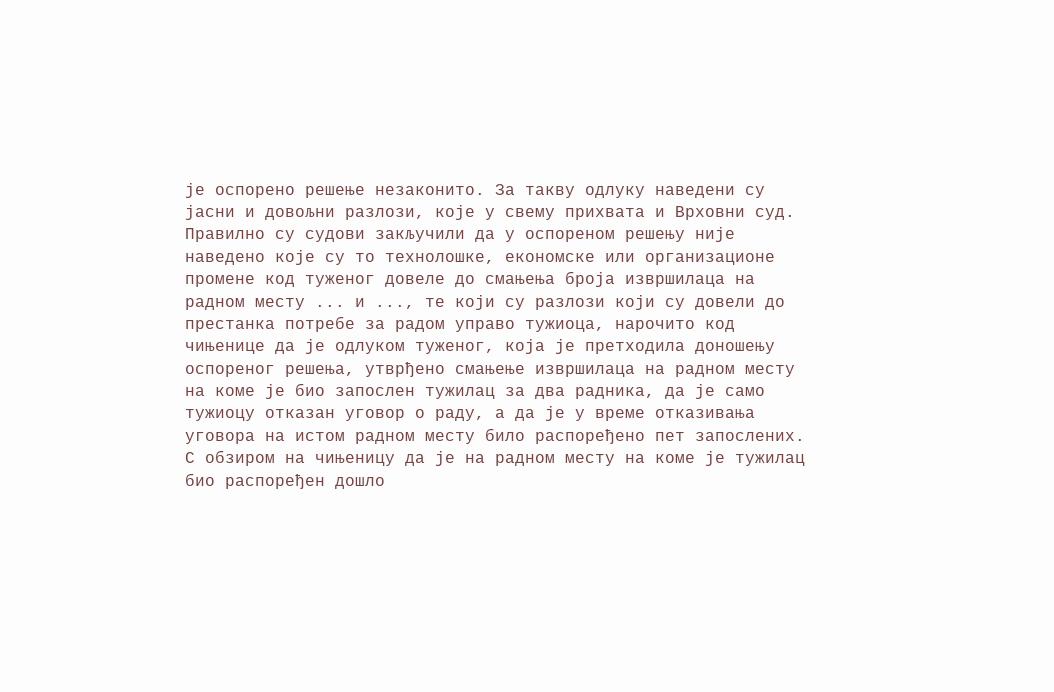је оспорено решење незаконито. За такву одлуку наведени су јасни и довољни разлози, које у свему прихвата и Врховни суд.
Правилно су судови закључили да у оспореном решењу није наведено које су то технолошке, економске или организационе промене код туженог довеле до смањења броја извршилаца на радном месту ... и ..., те који су разлози који су довели до престанка потребе за радом управо тужиоца, нарочито код чињенице да је одлуком туженог, која је претходила доношењу оспореног решења, утврђено смањење извршилаца на радном месту на коме је био запослен тужилац за два радника, да је само тужиоцу отказан уговор о раду, а да је у време отказивања уговора на истом радном месту било распоређено пет запослених. С обзиром на чињеницу да је на радном месту на коме је тужилац био распоређен дошло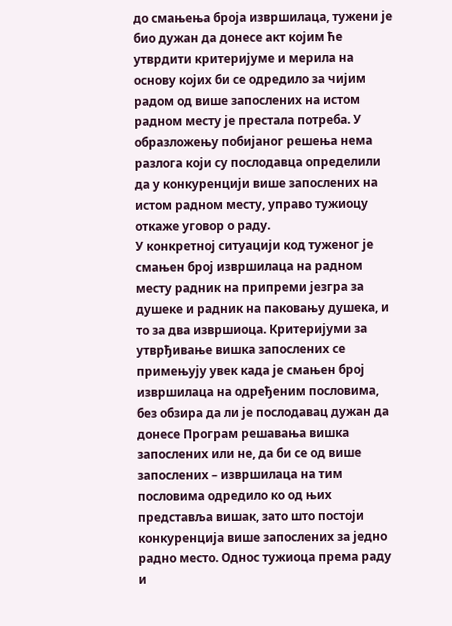до смањења броја извршилаца, тужени је био дужан да донесе акт којим ће утврдити критеријуме и мерила на основу којих би се одредило за чијим радом од више запослених на истом радном месту је престала потреба. У образложењу побијаног решења нема разлога који су послодавца определили да у конкуренцији више запослених на истом радном месту, управо тужиоцу откаже уговор о раду.
У конкретној ситуацији код туженог је смањен број извршилаца на радном месту радник на припреми језгра за душеке и радник на паковању душека, и то за два извршиоца. Критеријуми за утврђивање вишка запослених се примењују увек када је смањен број извршилаца на одређеним пословима, без обзира да ли је послодавац дужан да донесе Програм решавања вишка запослених или не, да би се од више запослених – извршилаца на тим пословима одредило ко од њих представља вишак, зато што постоји конкуренција више запослених за једно радно место. Однос тужиоца према раду и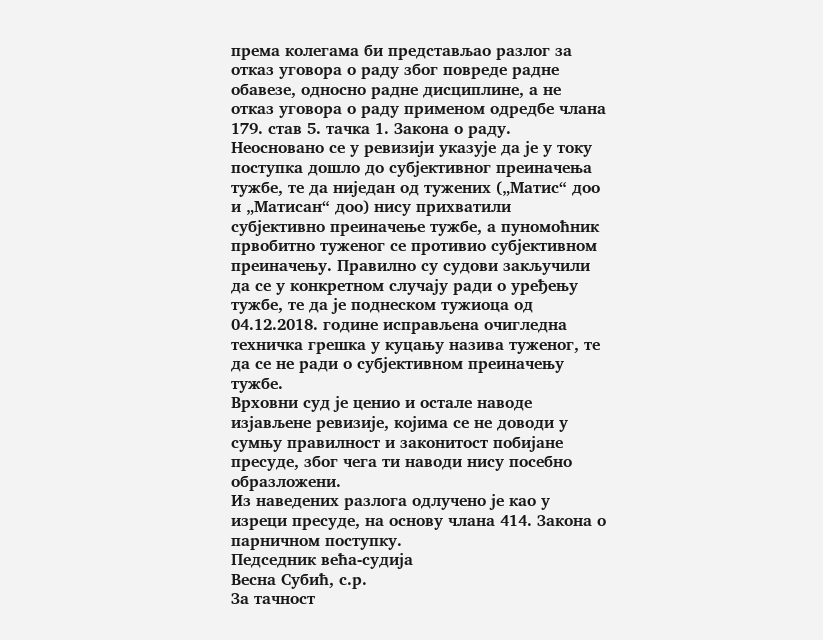према колегама би представљао разлог за отказ уговора о раду због повреде радне обавезе, односно радне дисциплине, а не отказ уговора о раду применом одредбе члана 179. став 5. тачка 1. Закона о раду.
Неосновано се у ревизији указује да је у току поступка дошло до субјективног преиначења тужбе, те да ниједан од тужених („Матис“ доо и „Матисан“ доо) нису прихватили субјективно преиначење тужбе, а пуномоћник првобитно туженог се противио субјективном преиначењу. Правилно су судови закључили да се у конкретном случају ради о уређењу тужбе, те да је поднеском тужиоца од 04.12.2018. године исправљена очигледна техничка грешка у куцању назива туженог, те да се не ради о субјективном преиначењу тужбе.
Врховни суд је ценио и остале наводе изјављене ревизије, којима се не доводи у сумњу правилност и законитост побијане пресуде, због чега ти наводи нису посебно образложени.
Из наведених разлога одлучено је као у изреци пресуде, на основу члана 414. Закона о парничном поступку.
Педседник већа-судија
Весна Субић, с.р.
За тачност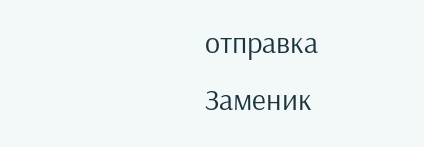отправка
Заменик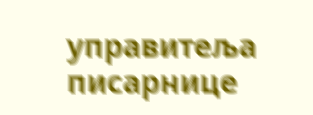управитеља писарнице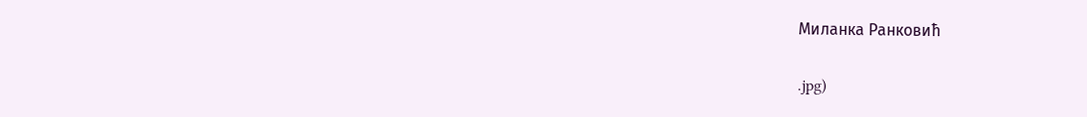Миланка Ранковић

.jpg)